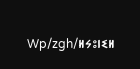Wp/zgh/ⵍⵢⵓⵏⵉⵍ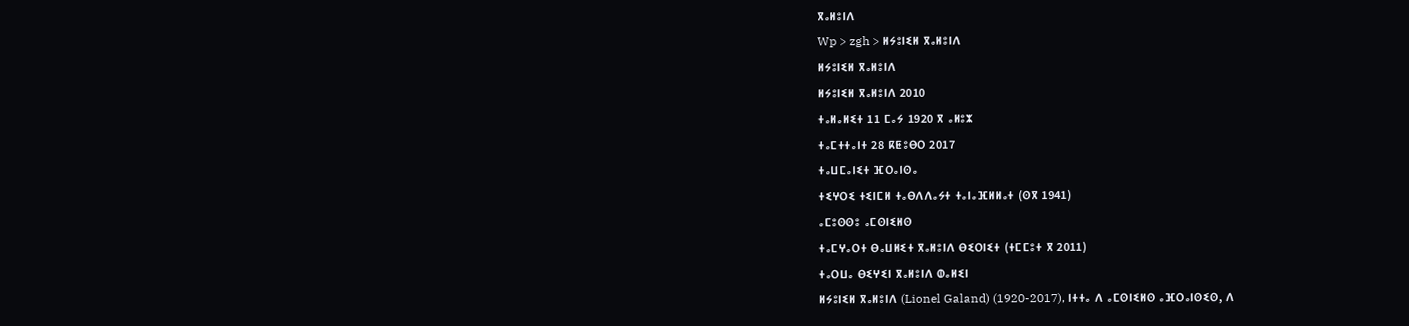ⴳⴰⵍⵓⵏⴷ
Wp > zgh > ⵍⵢⵓⵏⵉⵍ ⴳⴰⵍⵓⵏⴷ
ⵍⵢⵓⵏⵉⵍ ⴳⴰⵍⵓⵏⴷ
ⵍⵢⵓⵏⵉⵍ ⴳⴰⵍⵓⵏⴷ 2010
ⵜⴰⵍⴰⵍⵉⵜ 11 ⵎⴰⵢ 1920 ⴳ ⴰⵍⵓⵣ
ⵜⴰⵎⵜⵜⴰⵏⵜ 28 ⴽⵟⵓⴱⵔ 2017
ⵜⴰⵡⵎⴰⵏⵉⵜ ⴼⵔⴰⵏⵙⴰ
ⵜⵉⵖⵔⵉ ⵜⵉⵏⵎⵍ ⵜⴰⴱⴷⴷⴰⵢⵜ ⵜⴰⵏⴰⴼⵍⵍⴰⵜ (ⵙⴳ 1941)
ⴰⵎⵓⵙⵙⵓ ⴰⵎⵙⵏⵉⵍⵙ
ⵜⴰⵎⵖⴰⵔⵜ ⴱⴰⵡⵍⵉⵜ ⴳⴰⵍⵓⵏⴷ ⴱⵉⵔⵏⵉⵜ (ⵜⵎⵎⵓⵜ ⴳ 2011)
ⵜⴰⵔⵡⴰ ⴱⵉⵖⵉⵏ ⴳⴰⵍⵓⵏⴷ ⵀⴰⵍⵉⵏ
ⵍⵢⵓⵏⵉⵍ ⴳⴰⵍⵓⵏⴷ (Lionel Galand) (1920-2017), ⵏⵜⵜⴰ ⴷ ⴰⵎⵙⵏⵉⵍⵙ ⴰⴼⵔⴰⵏⵙⵉⵙ, ⴷ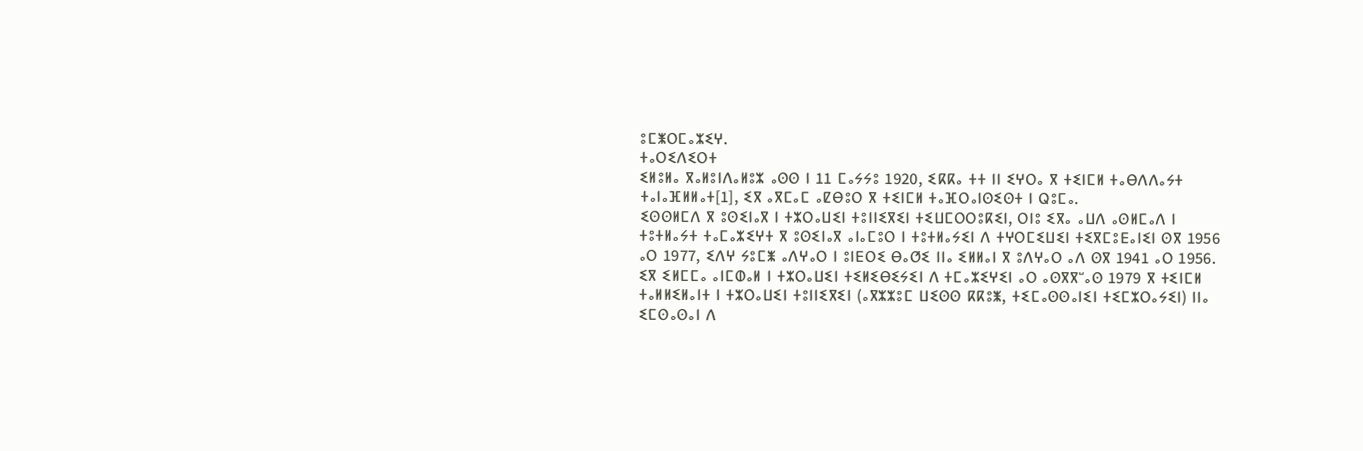ⵓⵎⵥⵔⵎⴰⵣⵉⵖ.
ⵜⴰⵔⵉⴷⵉⵔⵜ
ⵉⵍⵓⵍⴰ ⴳⴰⵍⵓⵏⴷⴰⵍⵓⵣ ⴰⵙⵙ ⵏ 11 ⵎⴰⵢⵢⵓ 1920, ⵉⴽⴽⴰ ⵜⵜ ⵏⵏ ⵉⵖⵔⴰ ⴳ ⵜⵉⵏⵎⵍ ⵜⴰⴱⴷⴷⴰⵢⵜ ⵜⴰⵏⴰⴼⵍⵍⴰⵜ[1], ⵉⴳ ⴰⴳⵎⴰⵎ ⴰⵇⴱⵓⵔ ⴳ ⵜⵉⵏⵎⵍ ⵜⴰⴼⵔⴰⵏⵙⵉⵙⵜ ⵏ ⵕⵓⵎⴰ.
ⵉⵙⵙⵍⵎⴷ ⴳ ⵓⵙⵉⵏⴰⴳ ⵏ ⵜⵣⵔⴰⵡⵉⵏ ⵜⵓⵏⵏⵉⴳⵉⵏ ⵜⵉⵡⵎⵔⵔⵓⴽⵉⵏ, ⵔⵏⵓ ⵉⴳⴰ ⴰⵡⴷ ⴰⵙⵍⵎⴰⴷ ⵏ ⵜⵓⵜⵍⴰⵢⵜ ⵜⴰⵎⴰⵣⵉⵖⵜ ⴳ ⵓⵙⵉⵏⴰⴳ ⴰⵏⴰⵎⵓⵔ ⵏ ⵜⵓⵜⵍⴰⵢⵉⵏ ⴷ ⵜⵖⵔⵎⵉⵡⵉⵏ ⵜⵉⴳⵎⵓⴹⴰⵏⵉⵏ ⵙⴳ 1956 ⴰⵔ 1977, ⵉⴷⵖ ⵢⵓⵎⵥ ⴰⴷⵖⴰⵔ ⵏ ⵓⵏⴹⵔⵉ ⴱⴰⵚⵉ ⵏⵏⴰ ⵉⵍⵍⴰⵏ ⴳ ⵓⴷⵖⴰⵔ ⴰⴷ ⵙⴳ 1941 ⴰⵔ 1956. ⵉⴳ ⵉⵍⵎⵎⴰ ⴰⵏⵎⵀⴰⵍ ⵏ ⵜⵣⵔⴰⵡⵉⵏ ⵜⵉⵍⵉⴱⵉⵢⵉⵏ ⴷ ⵜⵎⴰⵣⵉⵖⵉⵏ ⴰⵔ ⴰⵙⴳⴳⵯⴰⵙ 1979 ⴳ ⵜⵉⵏⵎⵍ ⵜⴰⵍⵍⵉⵍⴰⵏⵜ ⵏ ⵜⵣⵔⴰⵡⵉⵏ ⵜⵓⵏⵏⵉⴳⵉⵏ (ⴰⴳⵣⵣⵓⵎ ⵡⵉⵙⵙ ⴽⴽⵓⵥ, ⵜⵉⵎⴰⵙⵙⴰⵏⵉⵏ ⵜⵉⵎⵣⵔⴰⵢⵉⵏ) ⵏⵏⴰ ⵉⵎⵙⴰⵙⴰⵏ ⴷ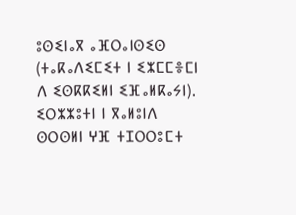ⵓⵙⵉⵏⴰⴳ ⴰⴼⵔⴰⵏⵙⵉⵙ (ⵜⴰⴽⴰⴷⵉⵎⵉⵜ ⵏ ⵉⵣⵎⵎⴻⵎⵏ ⴷ ⵉⵙⴽⴽⵉⵍⵏ ⵉⴼⴰⵍⴽⴰⵢⵏ). ⵉⵔⵣⵣⵓⵜⵏ ⵏ ⴳⴰⵍⵓⵏⴷ ⵙⵔⵙⵍⵏ ⵖⴼ ⵜⵊⵔⵔⵓⵎⵜ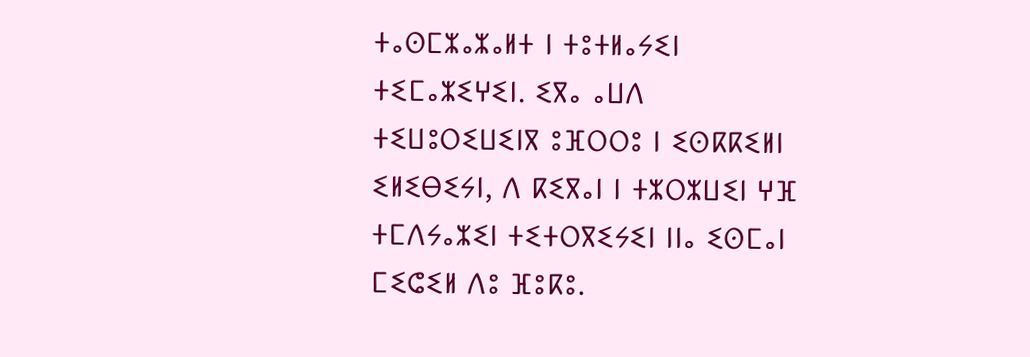ⵜⴰⵙⵎⵣⴰⵣⴰⵍⵜ ⵏ ⵜⵓⵜⵍⴰⵢⵉⵏ ⵜⵉⵎⴰⵣⵉⵖⵉⵏ. ⵉⴳⴰ ⴰⵡⴷ ⵜⵉⵡⵓⵔⵉⵡⵉⵏⴳ ⵓⴼⵔⵔⵓ ⵏ ⵉⵙⴽⴽⵉⵍⵏ ⵉⵍⵉⴱⵉⵢⵏ, ⴷ ⴽⵉⴳⴰⵏ ⵏ ⵜⵣⵔⵣⵡⵉⵏ ⵖⴼ ⵜⵎⴷⵢⴰⵣⵉⵏ ⵜⵉⵜⵔⴳⵉⵢⵉⵏ ⵏⵏⴰ ⵉⵙⵎⴰⵏ ⵎⵉⵛⵉⵍ ⴷⵓ ⴼⵓⴽⵓ.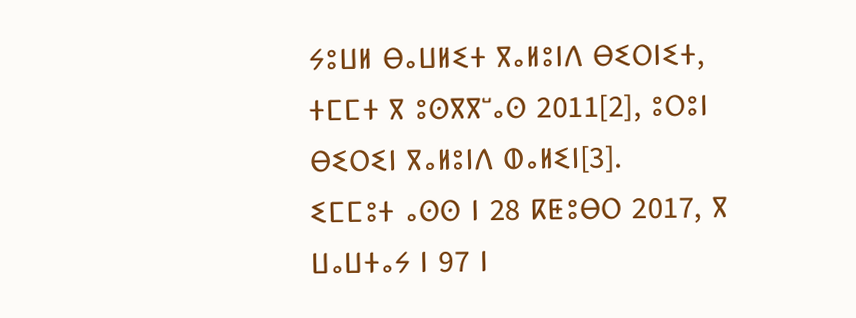ⵢⵓⵡⵍ ⴱⴰⵡⵍⵉⵜ ⴳⴰⵍⵓⵏⴷ ⴱⵉⵔⵏⵉⵜ, ⵜⵎⵎⵜ ⴳ ⵓⵙⴳⴳⵯⴰⵙ 2011[2], ⵓⵔⵓⵏ ⴱⵉⵔⵉⵏ ⴳⴰⵍⵓⵏⴷ ⵀⴰⵍⵉⵏ[3].
ⵉⵎⵎⵓⵜ ⴰⵙⵙ ⵏ 28 ⴽⵟⵓⴱⵔ 2017, ⴳ ⵡⴰⵡⵜⴰⵢ ⵏ 97 ⵏ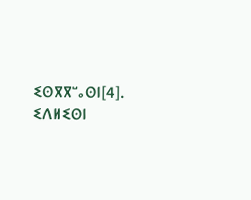ⵉⵙⴳⴳⵯⴰⵙⵏ[4].
ⵉⴷⵍⵉⵙⵏ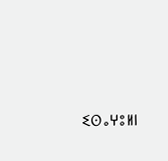ⵉⵙⴰⵖⵓⵍⵏ